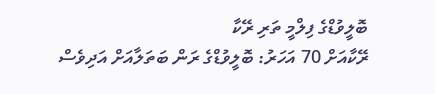ބޮލީވުޑްގެ ފިލްމީ ތަރި ރޭކާ
ރޭކާއަށް 70 އަހަރު: ބޮލީވުޑްގެ ރަން ބަތަލާއަށް އަދިވެސް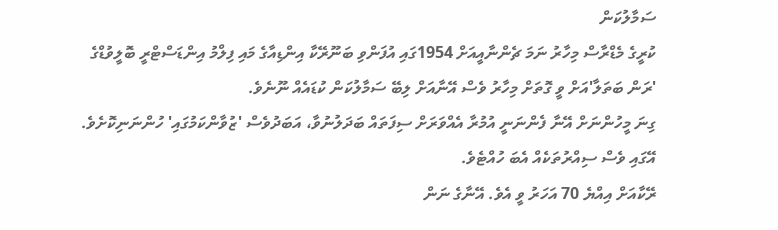ސަމާލުކަން
ކުރީގެ މެޑްރާސް މިހާރު ނަމަ ޗެންނާއީއަށް 1954ގައި އުފަންވި ބަނޫރޭކާ އިންޑިއާގެ މައި ފިލްމު އިންޑަސްޓްރީ ބޮލީވުޑްގެ 'ރަން ބަތަލާ'އަށް ވީ ގޮތަށް މިހާރު ވެސް އޭނާއަށް ލިބޭ ސަމާލުކަން ކުޑައެއް ނޫނެވެ.
ގިނަ މީހުންނަށް އޭނާ ފެންނަނީ އުމުރާ އެއްވަރަށް ސިފަތައް ބަދަލުނުވާ، އަބަދުވެސް 'ޒުވާންކަމުގައި' ހުންނަނިކޮށެވެ. އޭގައި ވެސް ސިއްރުތަކެއް އެބަ ހުއްޓެވެ.
ރޭކާއަށް އިއްޔެ 70 އަހަރު ވީ އެވެ. އޭނާގެ ނަން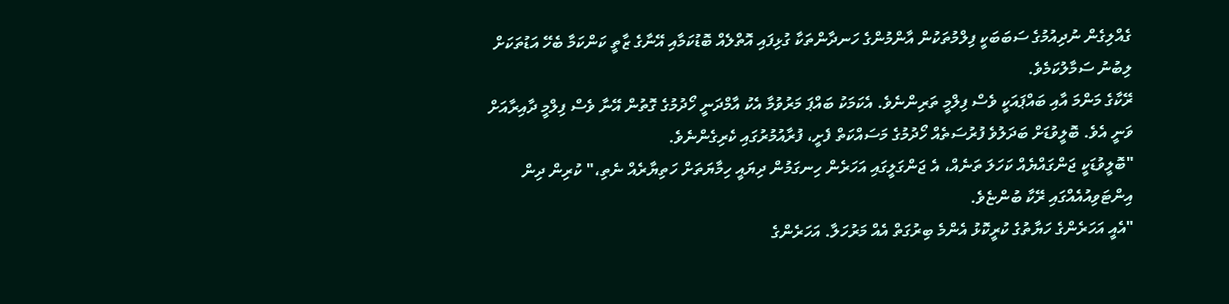ގެއްލިގެން ނުދިއުމުގެ ސަބަބަކީ ފިލްމުތަކުން އާންމުންގެ ހަނދާންތަކާ ގުޅިފައި އޮތްލެއް ބޮޑުކަމާއި އޭނާގެ ޒާތީ ކަންކަމާ ބެހޭ އަޑުތަކަށް ލިބުނު ސަމާލުކަމެވެ.
ރޭކާގެ މަންމަ އާއި ބައްޕައަކީ ވެސް ފިލްމީ ތަރިންނެވެ. އެކަމަކު ބައްޕަ މަރުވުމާ އެކު އާމްދަނީ ހޯދުމުގެ ގޮތުން އޭނާ ވެސް ފިލްމީ ދާއިރާއަށް ވަނީ އެވެ. ބޮލީވުޑަށް ބަދަލުވެ ފުރުސަތެއް ހޯދުމުގެ މަސައްކަތް ފެށީ، ފުރާއުމުރުގައި ކެރިގެންނެވެ.
"ބޮލީވުޑަކީ ޖަންގައްޔެއް ކަހަލަ ތަނެއް، އެ ޖަންގަލީގައި އަހަރެން ހިނގަމުން ދިޔައީ ހިމާޔަތަށް ހަތިޔާރެއް ނެތި،" ކުރިން ދިން އިންޓަވިއުއެއްގައި ރޭކާ ބުންޏެވެ.
"އެއީ އަހަރެންގެ ހަޔާތުގެ ކުރީކޮޅު އެންމެ ބިރުގަތް އެއް މަރުހަލާ. އަހަރެންގެ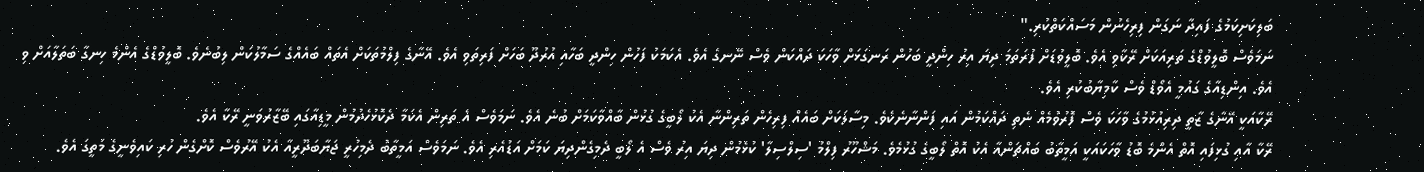ބަލިކަށިކަމުގެ ފައިދާ ނަގަން ފިރިހެނުން މަސައްކަތްކުރި."
ނަމަވެސް ބޮލީވުޑްގެ ތަރިއަކަށް ރޭކާވި އެވެ. ބޮލީވުޑަށް ފުރަތަމަ ދިޔަ އިރު ހިންދީ ބަހުން ރަނގަޅަށް ވާހަކަ ދައްކަން ވެސް ނޭނގެ އެވެ. އެކަމަކު ފަހުން ހިންދީ ބަހާއި އުރުދޫ ބަހަށް ފަރިތަވި އެވެ. އޭނާގެ ފިލްމުތަކަށް އެތައް ބައެއްގެ ސަމާލުކަން ލިބުނެވެ. ބޮލީވުޑްގެ އެންމެ ހިނގާ ބަތަލާއަށް ވި އެވެ. އިންޑިއާގެ ގައުމީ އެވޯޑް ވެސް ކާމިޔާބުކުރި އެވެ.
ރޭކާއަކީ އޭނާގެ ޒާތީ ދިރިއުޅުމުގެ ވާހަކަ ވެސް ފޮރުވުމެއް ނެތި ދައްކަމުން އައި ފަންނާނެކެވެ. މިސާލަކަށް ބައެއް ފިރިހެން ތަރިންނާ އެކު ލޯބީގެ ގުޅުން ބާއްވާކަމަށް ބުނެ އެވެ. ނަމަވެސް އެ ތަރިން އެކަމާ ދެކޮޅުހެދުމުން މީޑިއާގައި ބޭޒާރުވަނީ ރޭކާ އެވެ.
ރޭކާ އާއި ގުޅިފައި އޮތް އެންމެ ބޮޑު ވާހަކައަކީ އަމީތާބު ބައްޗަންއާ އެކު އޮތް ލޯބީގެ ގުޅުމެވެ. މަޝްހޫރު ފިލްމު 'ސިލްސިލާ' ކުޅެމުން ދިޔަ އިރު ވެސް އެ ލޯބީ ދެމިގެންދިޔަ ކަމަށް އަޑުއެރި އެވެ. ނަމަވެސް އަމީތާބު ދެމިހުރީ ޖަޔާބަދޫރީއާ އެކު އޭރުވެސް ކޮށްގެން ހުރި ކައިވެނީގެ މަތީގަ އެވެ.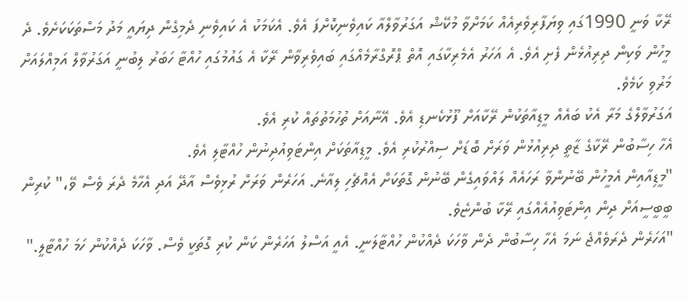ރޭކާ ވަނީ 1990ގައި ވިޔަފާރިވެރިއެއް ކަމަށްވާ މުކޭޝް އަގަރުވާލްއާ ކައިވެނިކޮށްފަ އެވެ. އެކަމަކު އެ ކައިވެނި ދެމިގެން ދިޔައީ މަދު މަސްތަކަކަށެވެ. ދެ މީހުން ވަކިން ދިރިއުޅެން ފެށި އެވެ. އެ އަހަރު އެމެރިކާގައި އޮތް ޕްރޮގްރާމެއްގައި ބައިވެރިވާން ރޭކާ އެ ގައުމުގައި ހުއްޓާ ހަބަރު ލިބުނީ އަގަރުވާލް އަމިއްލައަށް މަރުވި ކަމެވެ.
އަގަރުވާލްގެ މަރާ އެކު ބައެއް މީޑިއާތަކުން ރޭކާއަށް ފޫޅުކެނޑި އެވެ. އޭނާއަށް ތުހުމަތުތައް ކުރި އެވެ.
އެހާ ހިސާބުން ރޭކާގެ ޒާތީ ދިރިއުޅުން ވަރަށް ބޮޑަށް ސިއްރުކުރި އެވެ. މީޑިއާތަކަށް އިންޓަވިއުދިނުން ހުއްޓާލި އެވެ.
"މީޑިއާއިން އެމީހުން ބޭނުންވާ ރަހައެއް ލައްވައިގެން ބޭނުން ގޮތަކަށް އެއްޗެހި ލިއާނެ. އަހަރެން ވަރަށް ރުޅިވެސް އާދޭ އަދި އެހާމެ ދެރަ ވެސް ވޭ،" ކުރިން ބީބީސީއަށް ދިން އިންޓަވިއުއެއްގައި ރޭކާ ބުންޏެވެ.
"އަހަރެން ދެރަވެއްޖެ ނަމަ އެހާ ހިސާބުން ދެން ވާހަކަ ދެއްކުން ހުއްޓާލަނީ. އެއީ އަސްލު އަހަރެން ކަން ކުރި ގޮތަކީ ވެސް. ވާހަކަ ދެއްކުން ހަމަ ހުއްޓާލީ."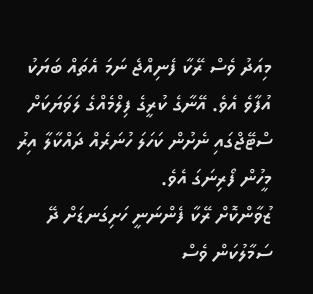މިއަދު ވެސް ރޭކާ ފެނިއްޖެ ނަމަ އެތައް ބަޔަކު އުފާވެ އެވެ. އޭނާގެ ކުރީގެ ފިލްމެއްގެ ލަވަޔަކަށް ސްޓޭޖްގައި ނެށުން ކަހަލަ ހުނަރެއް ދައްކާލާ އިރު މީހުން ފޯރިނަގަ އެވެ.
ޒުވާންކޮށް ރޭކާ ފެންނަނީ ހަށިގަނޑަށް ދޭ ސަމާލުކަން ވެސް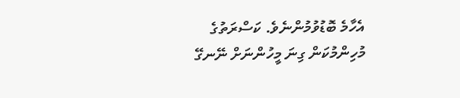އެހާމެ ބޮޑުވުމުންނެވެ. ކަސްރަތުގެ މުހިންމުކަން ގިނަ މީހުންނަށް ނޭނގޭ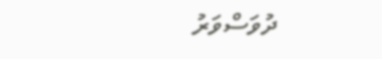ދުވަސްވަރު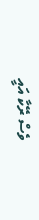ވެސް ރޭކާ އައީ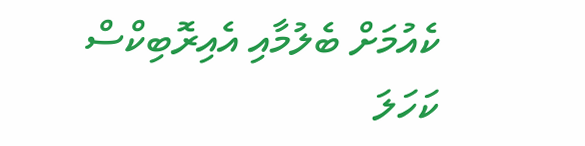ކެއުމަށް ބެލުމާއި އެއިރޮބިކްސް ކަހަލަ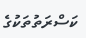ކަސްރަތުތަކުގެ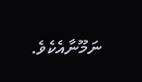ނަމޫނާއެކެވެ.